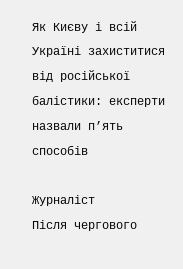Як Києву і всій Україні захиститися від російської балістики: експерти назвали п’ять способів

Журналіст
Після чергового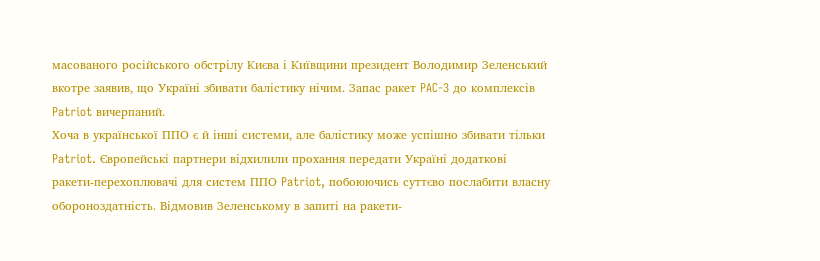масованого російського обстрілу Києва і Київщини президент Володимир Зеленський вкотре заявив, що Україні збивати балістику нічим. Запас ракет PAC-3 до комплексів Patriot вичерпаний.
Хоча в української ППО є й інші системи, але балістику може успішно збивати тільки Patriot. Європейські партнери відхилили прохання передати Україні додаткові ракети-перехоплювачі для систем ППО Patriot, побоюючись суттєво послабити власну обороноздатність. Відмовив Зеленському в запиті на ракети-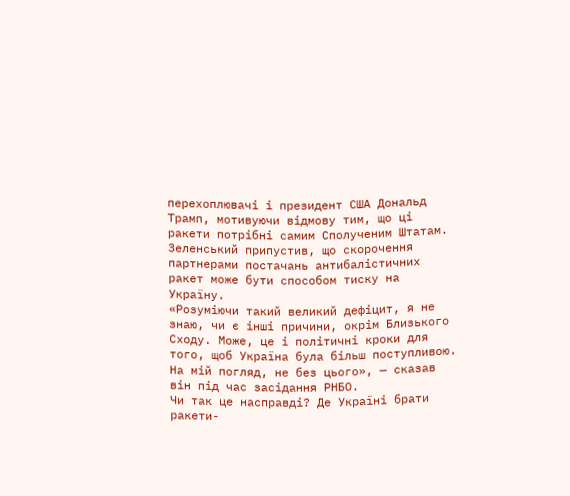перехоплювачі і президент США Дональд Трамп, мотивуючи відмову тим, що ці ракети потрібні самим Сполученим Штатам.
Зеленський припустив, що скорочення партнерами постачань антибалістичних ракет може бути способом тиску на Україну.
«Розуміючи такий великий дефіцит, я не знаю, чи є інші причини, окрім Близького Сходу. Може, це і політичні кроки для того, щоб Україна була більш поступливою. На мій погляд, не без цього», — сказав він під час засідання РНБО.
Чи так це насправді? Де Україні брати ракети-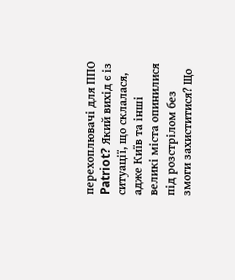перехоплювачі для ППО Patriot? Який вихід є із ситуації, що склалася, адже Київ та інші великі міста опинилися під розстрілом без змоги захиститися? Що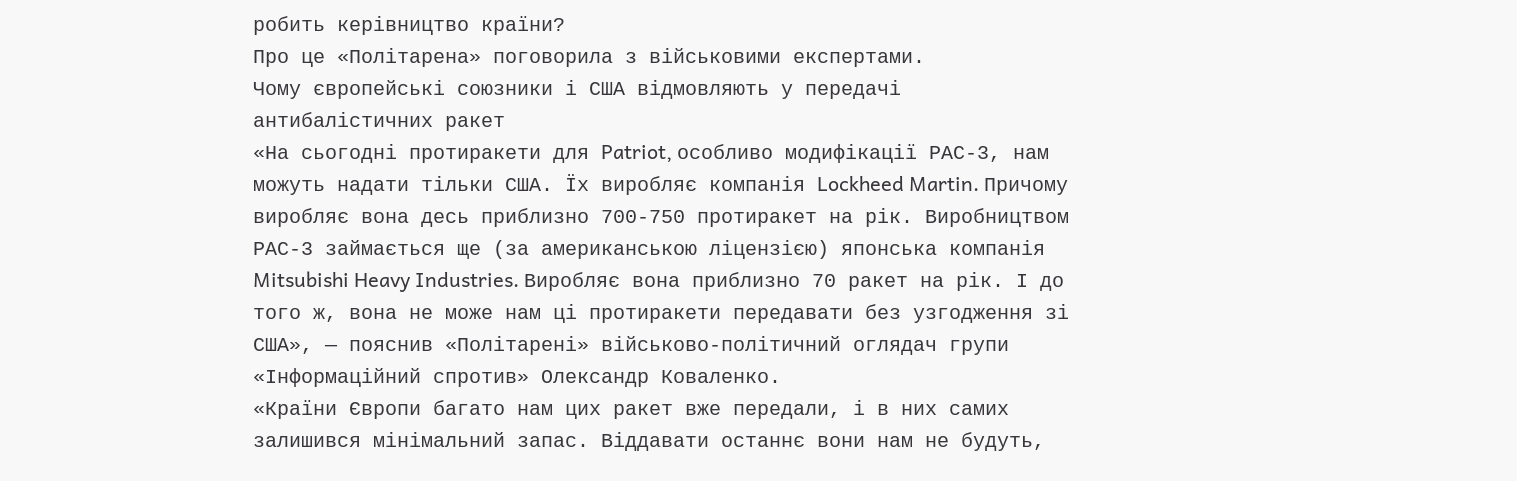робить керівництво країни?
Про це «Політарена» поговорила з військовими експертами.
Чому європейські союзники і США відмовляють у передачі антибалістичних ракет
«На сьогодні протиракети для Patriot, особливо модифікації РАС-3, нам можуть надати тільки США. Їх виробляє компанія Lockheed Martin. Причому виробляє вона десь приблизно 700-750 протиракет на рік. Виробництвом РАС-3 займається ще (за американською ліцензією) японська компанія Mitsubishi Heavy Industries. Виробляє вона приблизно 70 ракет на рік. І до того ж, вона не може нам ці протиракети передавати без узгодження зі США», — пояснив «Політарені» військово-політичний оглядач групи «Інформаційний спротив» Олександр Коваленко.
«Країни Європи багато нам цих ракет вже передали, і в них самих залишився мінімальний запас. Віддавати останнє вони нам не будуть,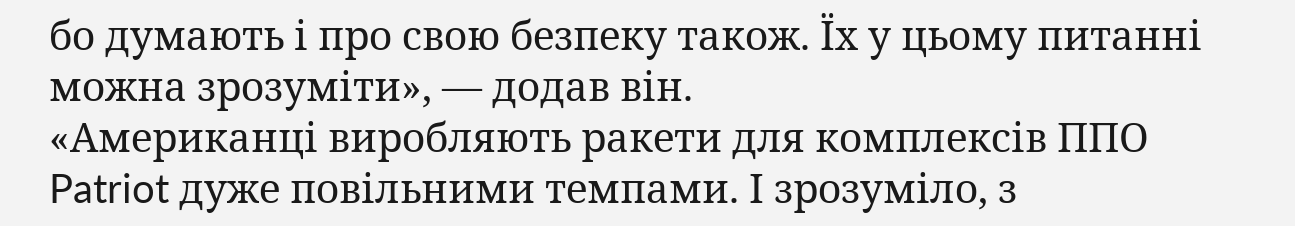бо думають і про свою безпеку також. Їх у цьому питанні можна зрозуміти», — додав він.
«Американці виробляють ракети для комплексів ППО Patriot дуже повільними темпами. І зрозуміло, з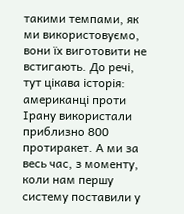такими темпами, як ми використовуємо, вони їх виготовити не встигають. До речі, тут цікава історія: американці проти Ірану використали приблизно 800 протиракет. А ми за весь час, з моменту, коли нам першу систему поставили у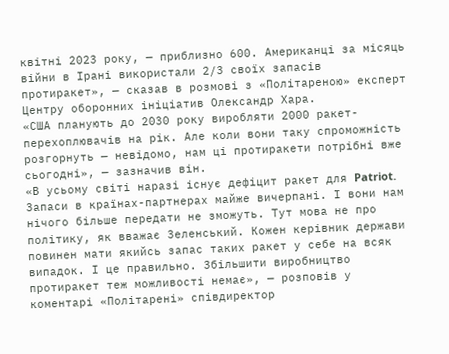квітні 2023 року, — приблизно 600. Американці за місяць війни в Ірані використали 2/3 своїх запасів протиракет», — сказав в розмові з «Політареною» експерт Центру оборонних ініціатив Олександр Хара.
«США планують до 2030 року виробляти 2000 ракет-перехоплювачів на рік. Але коли вони таку спроможність розгорнуть — невідомо, нам ці протиракети потрібні вже сьогодні», — зазначив він.
«В усьому світі наразі існує дефіцит ракет для Patriot. Запаси в країнах-партнерах майже вичерпані. І вони нам нічого більше передати не зможуть. Тут мова не про політику, як вважає Зеленський. Кожен керівник держави повинен мати якийсь запас таких ракет у себе на всяк випадок. І це правильно. Збільшити виробництво протиракет теж можливості немає», — розповів у коментарі «Політарені» співдиректор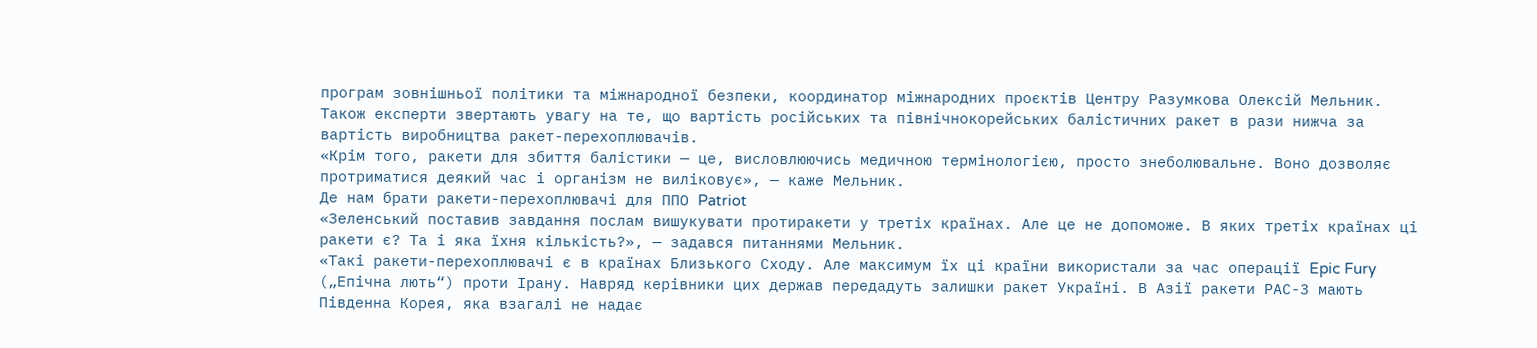програм зовнішньої політики та міжнародної безпеки, координатор міжнародних проєктів Центру Разумкова Олексій Мельник.
Також експерти звертають увагу на те, що вартість російських та північнокорейських балістичних ракет в рази нижча за вартість виробництва ракет-перехоплювачів.
«Крім того, ракети для збиття балістики — це, висловлюючись медичною термінологією, просто знеболювальне. Воно дозволяє протриматися деякий час і організм не виліковує», — каже Мельник.
Де нам брати ракети-перехоплювачі для ППО Patriot
«Зеленський поставив завдання послам вишукувати протиракети у третіх країнах. Але це не допоможе. В яких третіх країнах ці ракети є? Та і яка їхня кількість?», — задався питаннями Мельник.
«Такі ракети-перехоплювачі є в країнах Близького Сходу. Але максимум їх ці країни використали за час операції Epic Fury („Епічна лють“) проти Ірану. Навряд керівники цих держав передадуть залишки ракет Україні. В Азії ракети РАС-3 мають Південна Корея, яка взагалі не надає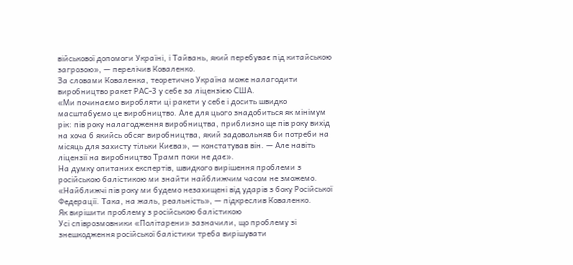військової допомоги Україні, і Тайвань, який перебуває під китайською загрозою», — перелічив Коваленко.
За словами Коваленка, теоретично Україна може налагодити виробництво ракет РАС-3 у себе за ліцензією США.
«Ми починаємо виробляти ці ракети у себе і досить швидко масштабуємо це виробництво. Але для цього знадобиться як мінімум рік: пів року налагодження виробництва, приблизно ще пів року вихід на хоча б якийсь обсяг виробництва, який задовольняв би потреби на місяць для захисту тільки Києва», — констатував він. — Але навіть ліцензії на виробництво Трамп поки не дає».
На думку опитаних експертів, швидкого вирішення проблеми з російською балістикою ми знайти найближчим часом не зможемо.
«Найближчі пів року ми будемо незахищені від ударів з боку Російської Федерації. Така, на жаль, реальність», — підкреслив Коваленко.
Як вирішити проблему з російською балістикою
Усі співрозмовники «Політарени» зазначили, що проблему зі знешкодження російської балістики треба вирішувати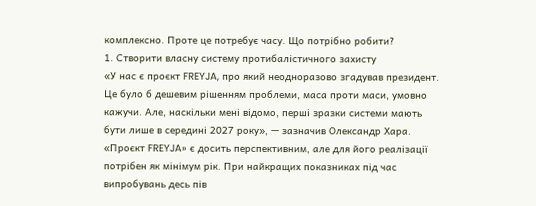комплексно. Проте це потребує часу. Що потрібно робити?
1. Створити власну систему протибалістичного захисту
«У нас є проєкт FREYJA, про який неодноразово згадував президент. Це було б дешевим рішенням проблеми, маса проти маси, умовно кажучи. Але, наскільки мені відомо, перші зразки системи мають бути лише в середині 2027 року», — зазначив Олександр Хара.
«Проєкт FREYJA» є досить перспективним, але для його реалізації потрібен як мінімум рік. При найкращих показниках під час випробувань десь пів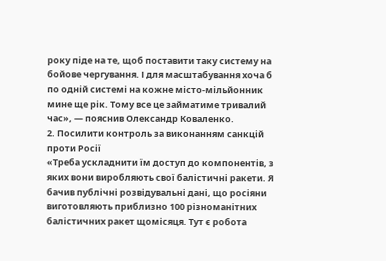року піде на те, щоб поставити таку систему на бойове чергування. І для масштабування хоча б по одній системі на кожне місто-мільйонник мине ще рік. Тому все це займатиме тривалий час», — пояснив Олександр Коваленко.
2. Посилити контроль за виконанням санкцій проти Росії
«Треба ускладнити їм доступ до компонентів, з яких вони виробляють свої балістичні ракети. Я бачив публічні розвідувальні дані, що росіяни виготовляють приблизно 100 різноманітних балістичних ракет щомісяця. Тут є робота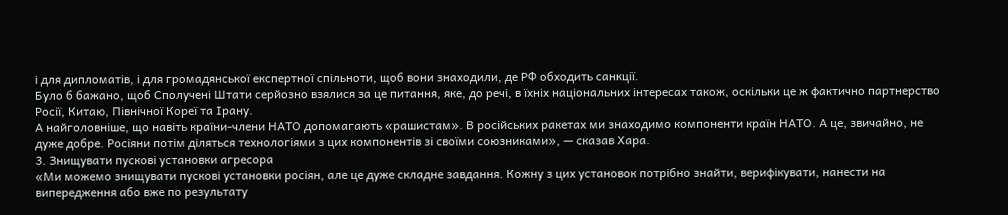і для дипломатів, і для громадянської експертної спільноти, щоб вони знаходили, де РФ обходить санкції.
Було б бажано, щоб Сполучені Штати серйозно взялися за це питання, яке, до речі, в їхніх національних інтересах також, оскільки це ж фактично партнерство Росії, Китаю, Північної Кореї та Ірану.
А найголовніше, що навіть країни-члени НАТО допомагають «рашистам». В російських ракетах ми знаходимо компоненти країн НАТО. А це, звичайно, не дуже добре. Росіяни потім діляться технологіями з цих компонентів зі своїми союзниками», — сказав Хара.
3. Знищувати пускові установки агресора
«Ми можемо знищувати пускові установки росіян, але це дуже складне завдання. Кожну з цих установок потрібно знайти, верифікувати, нанести на випередження або вже по результату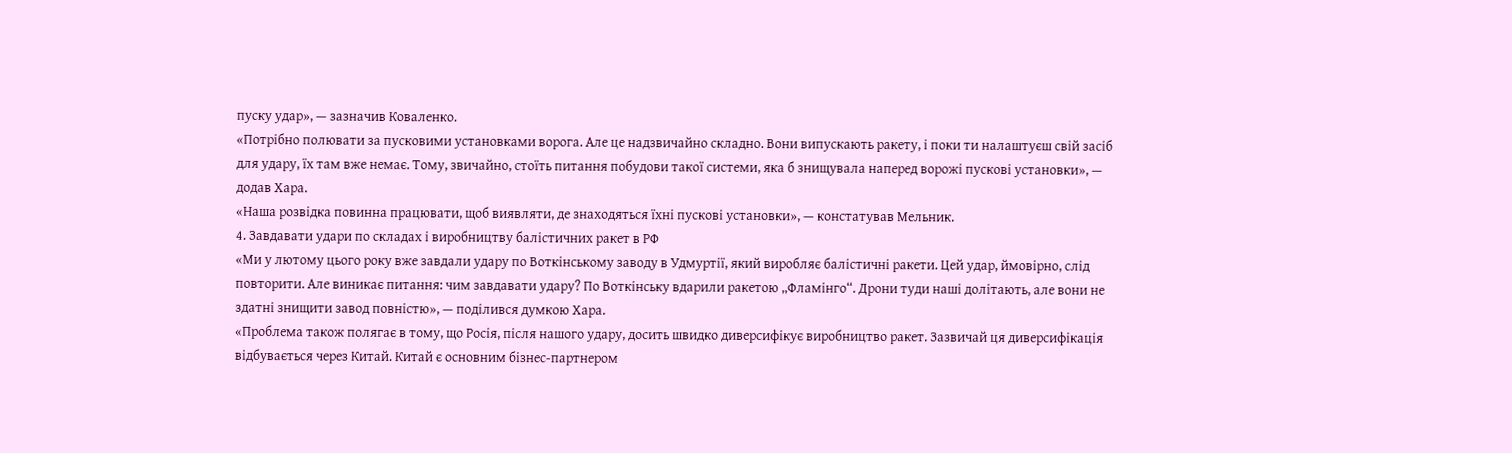пуску удар», — зазначив Коваленко.
«Потрібно полювати за пусковими установками ворога. Але це надзвичайно складно. Вони випускають ракету, і поки ти налаштуєш свій засіб для удару, їх там вже немає. Тому, звичайно, стоїть питання побудови такої системи, яка б знищувала наперед ворожі пускові установки», — додав Хара.
«Наша розвідка повинна працювати, щоб виявляти, де знаходяться їхні пускові установки», — констатував Мельник.
4. Завдавати удари по складах і виробництву балістичних ракет в РФ
«Ми у лютому цього року вже завдали удару по Воткінському заводу в Удмуртії, який виробляє балістичні ракети. Цей удар, ймовірно, слід повторити. Але виникає питання: чим завдавати удару? По Воткінську вдарили ракетою „Фламінго“. Дрони туди наші долітають, але вони не здатні знищити завод повністю», — поділився думкою Хара.
«Проблема також полягає в тому, що Росія, після нашого удару, досить швидко диверсифікує виробництво ракет. Зазвичай ця диверсифікація відбувається через Китай. Китай є основним бізнес-партнером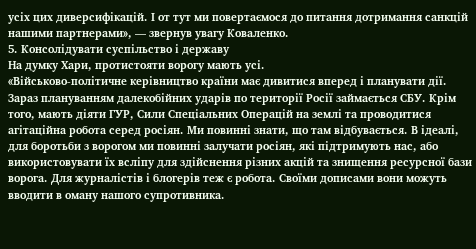усіх цих диверсифікацій. І от тут ми повертаємося до питання дотримання санкцій нашими партнерами», — звернув увагу Коваленко.
5. Консолідувати суспільство і державу
На думку Хари, протистояти ворогу мають усі.
«Військово-політичне керівництво країни має дивитися вперед і планувати дії. Зараз плануванням далекобійних ударів по території Росії займається СБУ. Крім того, мають діяти ГУР, Сили Спеціальних Операцій на землі та проводитися агітаційна робота серед росіян. Ми повинні знати, що там відбувається. В ідеалі, для боротьби з ворогом ми повинні залучати росіян, які підтримують нас, або використовувати їх всліпу для здійснення різних акцій та знищення ресурсної бази ворога. Для журналістів і блогерів теж є робота. Своїми дописами вони можуть вводити в оману нашого супротивника.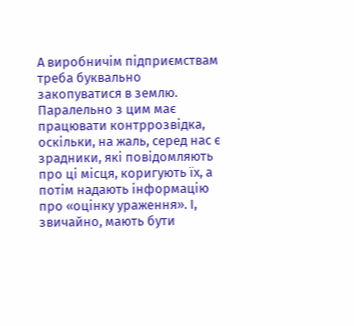А виробничім підприємствам треба буквально закопуватися в землю. Паралельно з цим має працювати контррозвідка, оскільки, на жаль, серед нас є зрадники, які повідомляють про ці місця, коригують їх, а потім надають інформацію про «оцінку ураження». І, звичайно, мають бути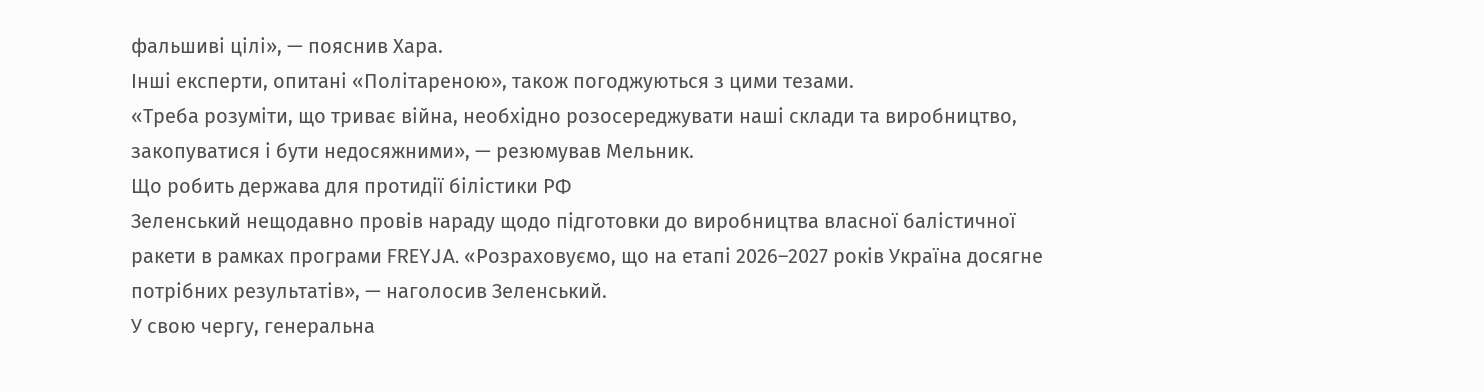фальшиві цілі», — пояснив Хара.
Інші експерти, опитані «Політареною», також погоджуються з цими тезами.
«Треба розуміти, що триває війна, необхідно розосереджувати наші склади та виробництво, закопуватися і бути недосяжними», — резюмував Мельник.
Що робить держава для протидії білістики РФ
Зеленський нещодавно провів нараду щодо підготовки до виробництва власної балістичної ракети в рамках програми FREYJA. «Розраховуємо, що на етапі 2026–2027 років Україна досягне потрібних результатів», — наголосив Зеленський.
У свою чергу, генеральна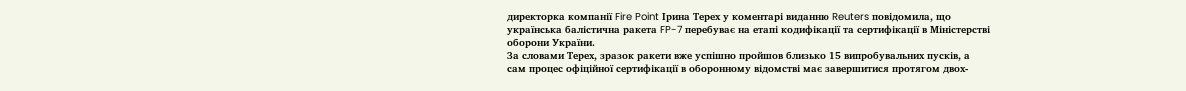директорка компанії Fire Point Ірина Терех у коментарі виданню Reuters повідомила, що українська балістична ракета FP-7 перебуває на етапі кодифікації та сертифікації в Міністерстві оборони України.
За словами Терех, зразок ракети вже успішно пройшов близько 15 випробувальних пусків, а сам процес офіційної сертифікації в оборонному відомстві має завершитися протягом двох-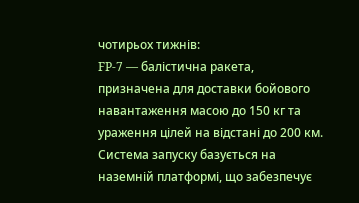чотирьох тижнів:
FP-7 — балістична ракета, призначена для доставки бойового навантаження масою до 150 кг та ураження цілей на відстані до 200 км. Система запуску базується на наземній платформі, що забезпечує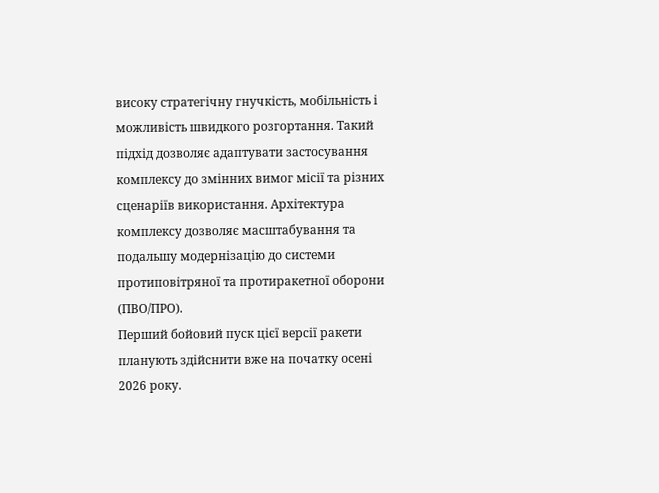високу стратегічну гнучкість, мобільність і можливість швидкого розгортання. Такий підхід дозволяє адаптувати застосування комплексу до змінних вимог місії та різних сценаріїв використання. Архітектура комплексу дозволяє масштабування та подальшу модернізацію до системи протиповітряної та протиракетної оборони (ПВО/ПРО).
Перший бойовий пуск цієї версії ракети планують здійснити вже на початку осені 2026 року.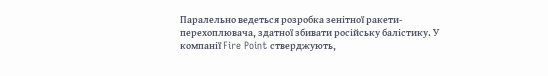Паралельно ведеться розробка зенітної ракети-перехоплювача, здатної збивати російську балістику. У компанії Fire Point стверджують,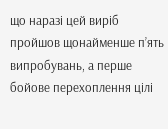що наразі цей виріб пройшов щонайменше п’ять випробувань, а перше бойове перехоплення цілі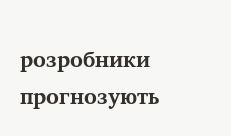розробники прогнозують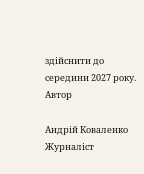здійснити до середини 2027 року.
Автор

Андрій Коваленко Журналіст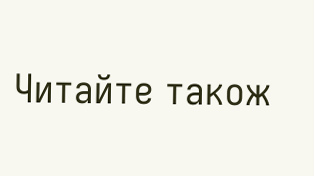Читайте також